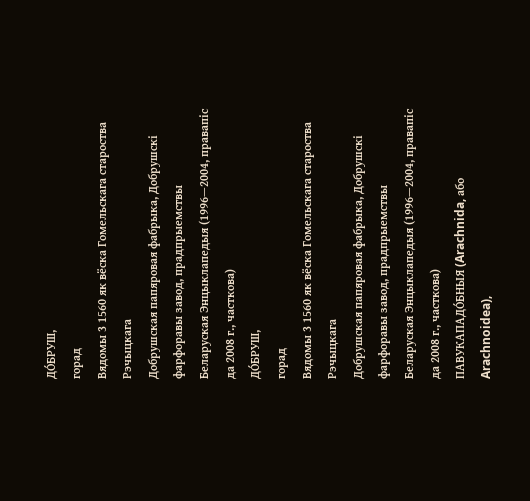ДО́БРУШ,
горад
Вядомы 3 1560 як вёска Гомельскага староства Рэчыцкага
Добрушская папяровая фабрыка, Добрушскі фарфоравы завод, прадпрыемствы
Беларуская Энцыклапедыя (1996—2004, правапіс да 2008 г., часткова)
ДО́БРУШ,
горад
Вядомы 3 1560 як вёска Гомельскага староства Рэчыцкага
Добрушская папяровая фабрыка, Добрушскі фарфоравы завод, прадпрыемствы
Беларуская Энцыклапедыя (1996—2004, правапіс да 2008 г., часткова)
ПАВУКАПАДО́БНЫЯ (Arachnida, або Arachnoidea),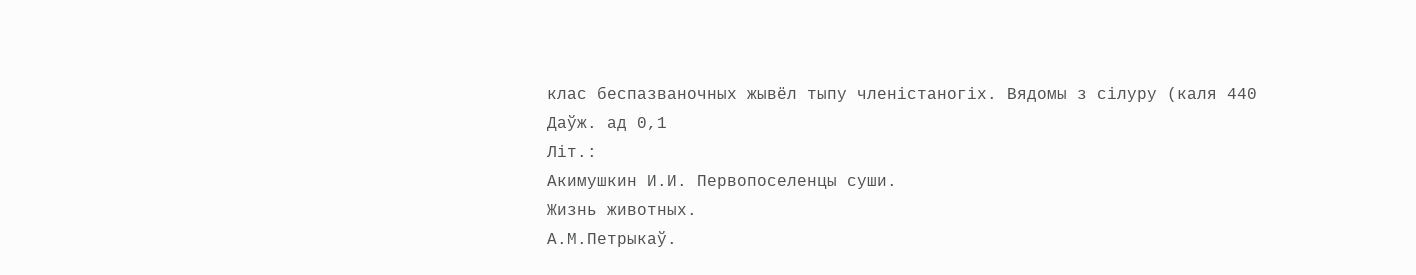клас беспазваночных жывёл тыпу членістаногіх. Вядомы з сілуру (каля 440
Даўж. ад 0,1
Літ.:
Акимушкин И.И. Первопоселенцы суши.
Жизнь животных.
А.М.Петрыкаў.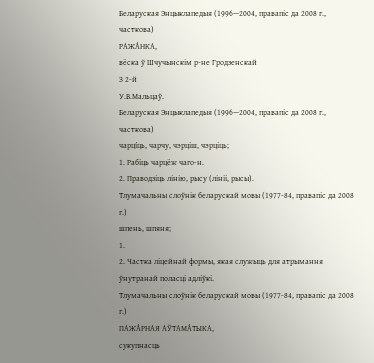Беларуская Энцыклапедыя (1996—2004, правапіс да 2008 г., часткова)
РАЖА́НКА,
вёска ў Шчучынскім р-не Гродзенскай
З 2-й
У.В.Мальцаў.
Беларуская Энцыклапедыя (1996—2004, правапіс да 2008 г., часткова)
чарці́ць, чарчу, чэрціш, чэрціць;
1. Рабіць чарцёж чаго‑н.
2. Праводзіць лінію, рысу (лініі, рысы).
Тлумачальны слоўнік беларускай мовы (1977-84, правапіс да 2008 г.)
шпень, шпяня;
1.
2. Частка ліцейнай формы, якая служыць для атрымання ўнутранай поласці адліўкі.
Тлумачальны слоўнік беларускай мовы (1977-84, правапіс да 2008 г.)
ПАЖА́РНАЯ АЎТАМА́ТЫКА,
сукупнасць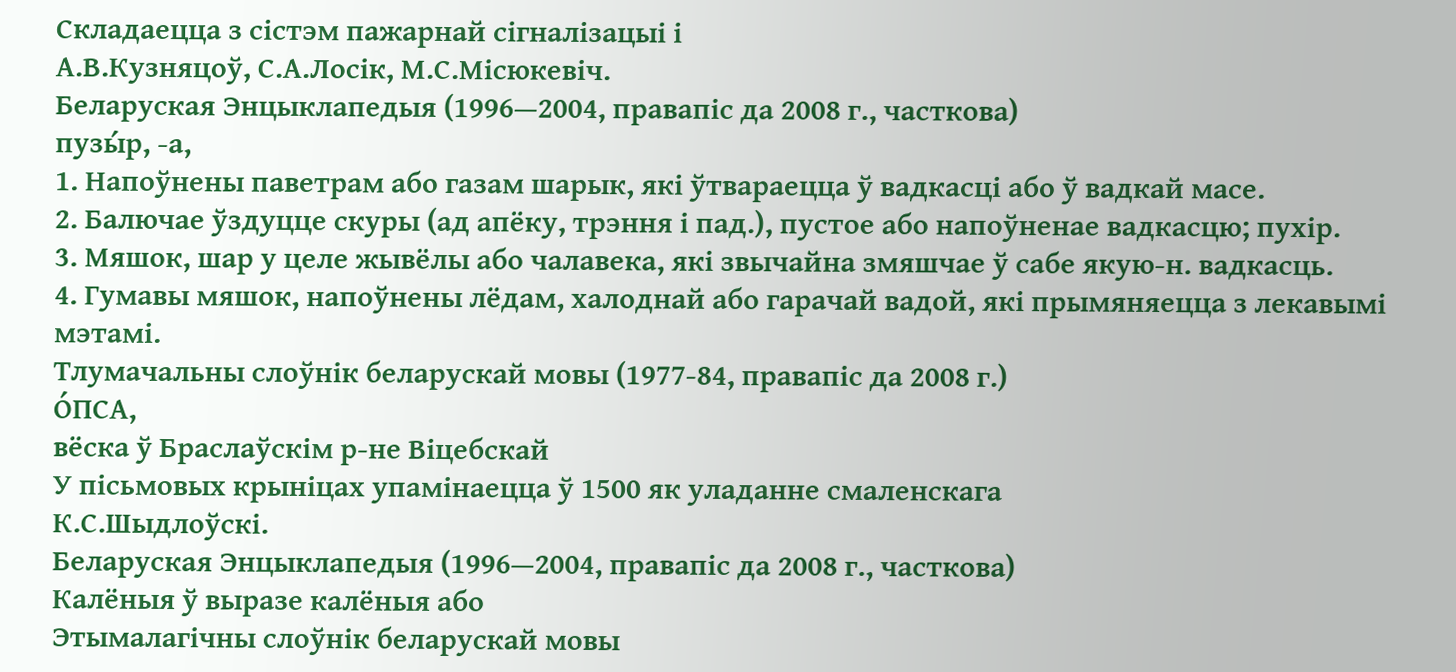Складаецца з сістэм пажарнай сігналізацыі і
А.В.Кузняцоў, С.А.Лосік, М.С.Місюкевіч.
Беларуская Энцыклапедыя (1996—2004, правапіс да 2008 г., часткова)
пузы́р, ‑а,
1. Напоўнены паветрам або газам шарык, які ўтвараецца ў вадкасці або ў вадкай масе.
2. Балючае ўздуцце скуры (ад апёку, трэння і пад.), пустое або напоўненае вадкасцю; пухір.
3. Мяшок, шар у целе жывёлы або чалавека, які звычайна змяшчае ў сабе якую‑н. вадкасць.
4. Гумавы мяшок, напоўнены лёдам, халоднай або гарачай вадой, які прымяняецца з лекавымі мэтамі.
Тлумачальны слоўнік беларускай мовы (1977-84, правапіс да 2008 г.)
О́ПСА,
вёска ў Браслаўскім р-не Віцебскай
У пісьмовых крыніцах упамінаецца ў 1500 як уладанне смаленскага
К.С.Шыдлоўскі.
Беларуская Энцыклапедыя (1996—2004, правапіс да 2008 г., часткова)
Калёныя ў выразе калёныя або
Этымалагічны слоўнік беларускай мовы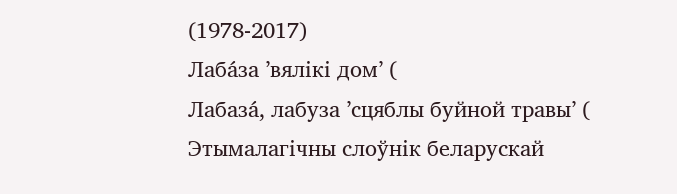(1978-2017)
Лаба́за ’вялікі дом’ (
Лабаза́, лабуза ’сцяблы буйной травы’ (
Этымалагічны слоўнік беларускай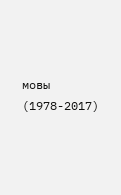мовы (1978-2017)